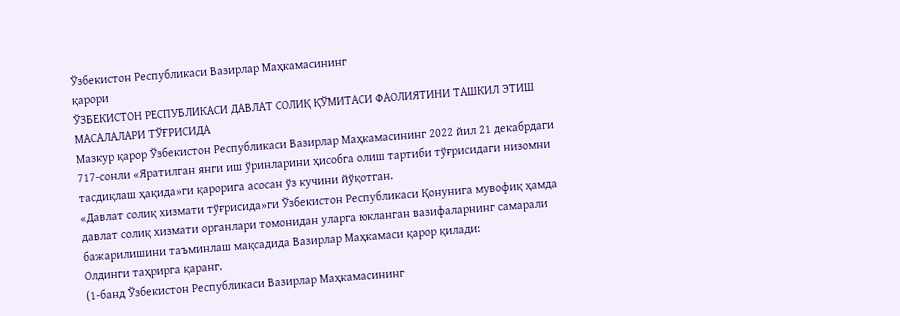Ўзбекистон Республикаси Вазирлар Маҳкамасининг
қарори
ЎЗБЕКИСТОН РЕСПУБЛИКАСИ ДАВЛАТ СОЛИҚ ҚЎМИТАСИ ФАОЛИЯТИНИ ТАШКИЛ ЭТИШ МАСАЛАЛАРИ ТЎҒРИСИДА
Мазкур қарор Ўзбекистон Республикаси Вазирлар Маҳкамасининг 2022 йил 21 декабрдаги 717-сонли «Яратилган янги иш ўринларини ҳисобга олиш тартиби тўғрисидаги низомни тасдиқлаш ҳақида»ги қарорига асосан ўз кучини йўқотган.
«Давлат солиқ хизмати тўғрисида»ги Ўзбекистон Республикаси Қонунига мувофиқ ҳамда давлат солиқ хизмати органлари томонидан уларга юкланган вазифаларнинг самарали бажарилишини таъминлаш мақсадида Вазирлар Маҳкамаси қарор қилади:
Олдинги таҳрирга қаранг.
(1-банд Ўзбекистон Республикаси Вазирлар Маҳкамасининг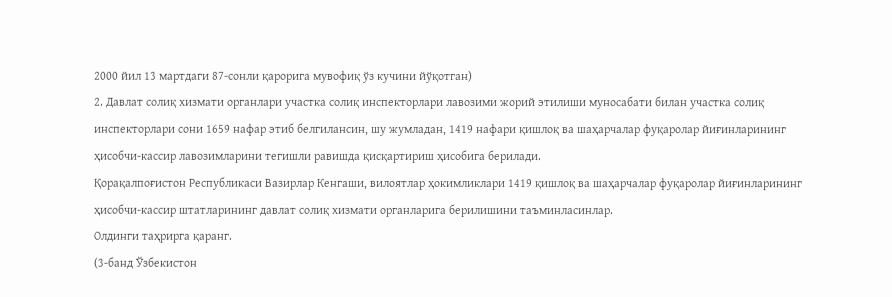2000 йил 13 мартдаги 87-сонли қарорига мувофиқ ўз кучини йўқотган)
2. Давлат солиқ хизмати органлари участка солиқ инспекторлари лавозими жорий этилиши муносабати билан участка солиқ инспекторлари сони 1659 нафар этиб белгилансин, шу жумладан, 1419 нафари қишлоқ ва шаҳарчалар фуқаролар йиғинларининг ҳисобчи-кассир лавозимларини тегишли равишда қисқартириш ҳисобига берилади.
Қорақалпоғистон Республикаси Вазирлар Кенгаши, вилоятлар ҳокимликлари 1419 қишлоқ ва шаҳарчалар фуқаролар йиғинларининг ҳисобчи-кассир штатларининг давлат солиқ хизмати органларига берилишини таъминласинлар.
Олдинги таҳрирга қаранг.
(3-банд Ўзбекистон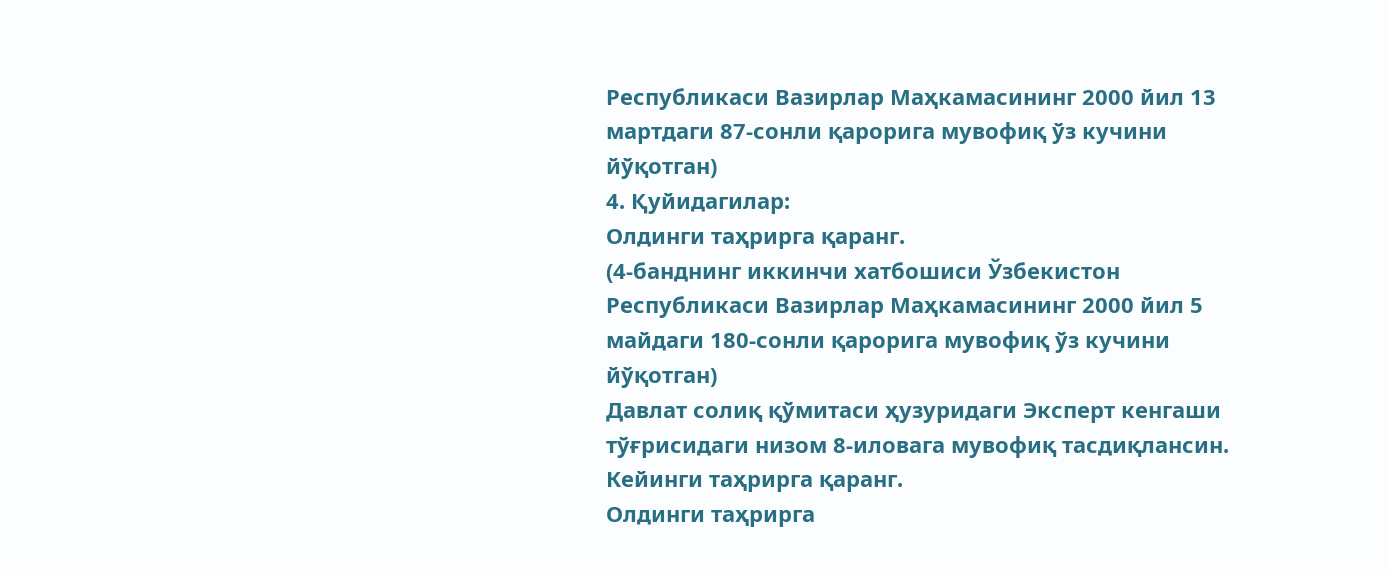Республикаси Вазирлар Маҳкамасининг 2000 йил 13 мартдаги 87-сонли қарорига мувофиқ ўз кучини йўқотган)
4. Қуйидагилар:
Олдинги таҳрирга қаранг.
(4-банднинг иккинчи хатбошиси Ўзбекистон Республикаси Вазирлар Маҳкамасининг 2000 йил 5 майдаги 180-сонли қарорига мувофиқ ўз кучини йўқотган)
Давлат солиқ қўмитаси ҳузуридаги Эксперт кенгаши тўғрисидаги низом 8-иловага мувофиқ тасдиқлансин.
Кейинги таҳрирга қаранг.
Олдинги таҳрирга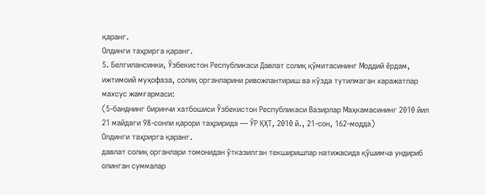қаранг.
Олдинги таҳрирга қаранг.
5. Белгилансинки, Ўзбекистон Республикаси Давлат солиқ қўмитасининг Моддий ёрдам, ижтимоий муҳофаза, солиқ органларини ривожлантириш ва кўзда тутилмаган харажатлар махсус жамғармаси:
(5-банднинг биринчи хатбошиси Ўзбекистон Республикаси Вазирлар Маҳкамасининг 2010 йил 21 майдаги 98-сонли қарори таҳририда — ЎР ҚҲТ, 2010 й., 21-сон, 162-модда)
Олдинги таҳрирга қаранг.
давлат солиқ органлари томонидан ўтказилган текширишлар натижасида қўшимча ундириб олинган суммалар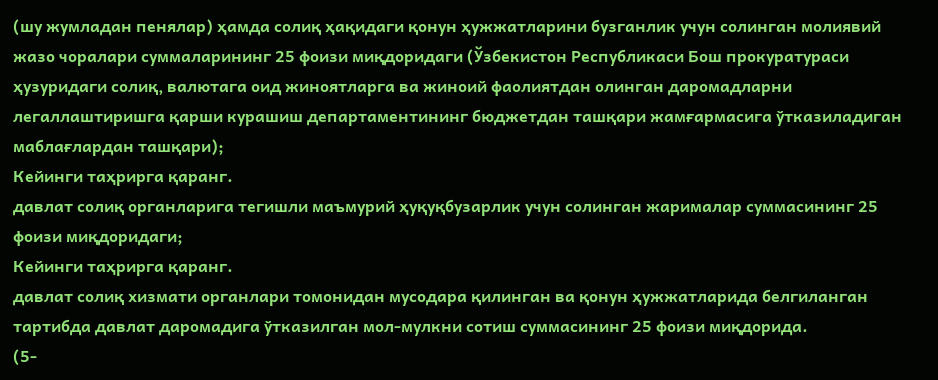(шу жумладан пенялар) ҳамда солиқ ҳақидаги қонун ҳужжатларини бузганлик учун солинган молиявий жазо чоралари суммаларининг 25 фоизи миқдоридаги (Ўзбекистон Республикаси Бош прокуратураси ҳузуридаги солиқ, валютага оид жиноятларга ва жиноий фаолиятдан олинган даромадларни легаллаштиришга қарши курашиш департаментининг бюджетдан ташқари жамғармасига ўтказиладиган маблағлардан ташқари);
Кейинги таҳрирга қаранг.
давлат солиқ органларига тегишли маъмурий ҳуқуқбузарлик учун солинган жарималар суммасининг 25 фоизи миқдоридаги;
Кейинги таҳрирга қаранг.
давлат солиқ хизмати органлари томонидан мусодара қилинган ва қонун ҳужжатларида белгиланган тартибда давлат даромадига ўтказилган мол-мулкни сотиш суммасининг 25 фоизи миқдорида.
(5-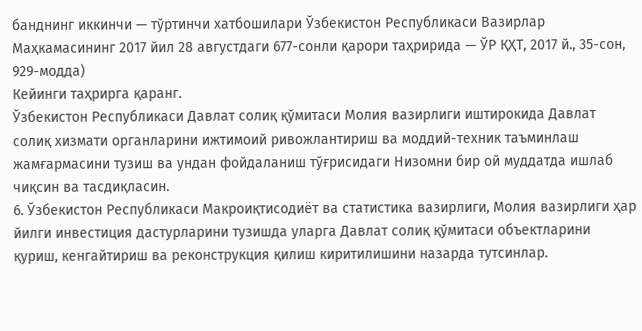банднинг иккинчи — тўртинчи хатбошилари Ўзбекистон Республикаси Вазирлар Маҳкамасининг 2017 йил 28 августдаги 677-сонли қарори таҳририда — ЎР ҚҲТ, 2017 й., 35-сон, 929-модда)
Кейинги таҳрирга қаранг.
Ўзбекистон Республикаси Давлат солиқ қўмитаси Молия вазирлиги иштирокида Давлат солиқ хизмати органларини ижтимоий ривожлантириш ва моддий-техник таъминлаш жамғармасини тузиш ва ундан фойдаланиш тўғрисидаги Низомни бир ой муддатда ишлаб чиқсин ва тасдиқласин.
6. Ўзбекистон Республикаси Макроиқтисодиёт ва статистика вазирлиги, Молия вазирлиги ҳар йилги инвестиция дастурларини тузишда уларга Давлат солиқ қўмитаси объектларини қуриш, кенгайтириш ва реконструкция қилиш киритилишини назарда тутсинлар.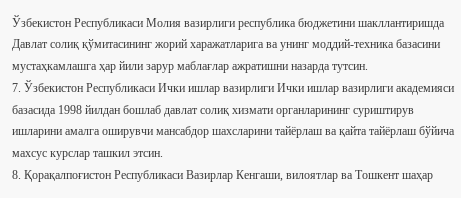Ўзбекистон Республикаси Молия вазирлиги республика бюджетини шакллантиришда Давлат солиқ қўмитасининг жорий харажатларига ва унинг моддий-техника базасини мустаҳкамлашга ҳар йили зарур маблағлар ажратишни назарда тутсин.
7. Ўзбекистон Республикаси Ички ишлар вазирлиги Ички ишлар вазирлиги академияси базасида 1998 йилдан бошлаб давлат солиқ хизмати органларининг суриштирув ишларини амалга оширувчи мансабдор шахсларини тайёрлаш ва қайта тайёрлаш бўйича махсус курслар ташкил этсин.
8. Қорақалпоғистон Республикаси Вазирлар Кенгаши, вилоятлар ва Тошкент шаҳар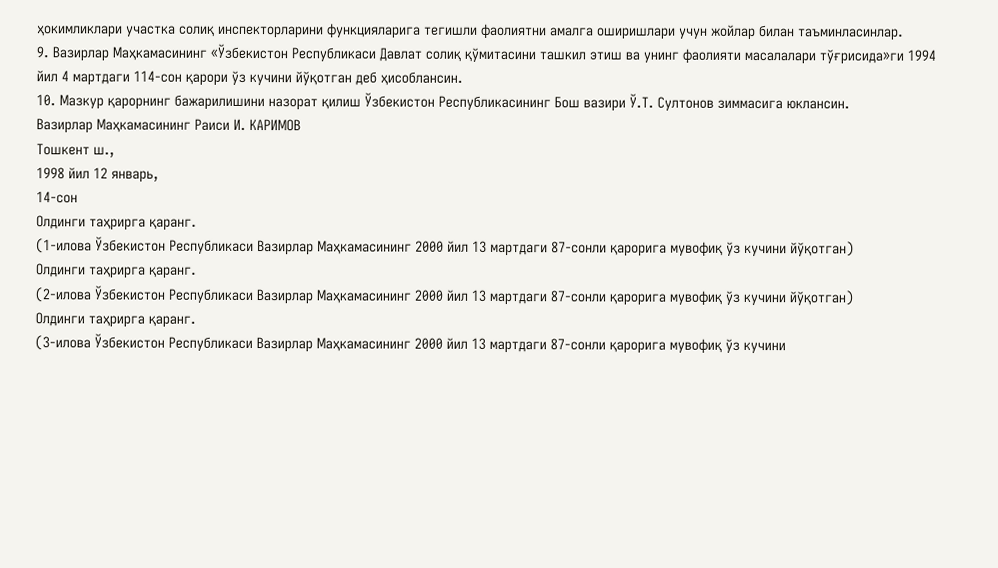ҳокимликлари участка солиқ инспекторларини функцияларига тегишли фаолиятни амалга оширишлари учун жойлар билан таъминласинлар.
9. Вазирлар Маҳкамасининг «Ўзбекистон Республикаси Давлат солиқ қўмитасини ташкил этиш ва унинг фаолияти масалалари тўғрисида»ги 1994 йил 4 мартдаги 114-сон қарори ўз кучини йўқотган деб ҳисоблансин.
10. Мазкур қарорнинг бажарилишини назорат қилиш Ўзбекистон Республикасининг Бош вазири Ў.Т. Султонов зиммасига юклансин.
Вазирлар Маҳкамасининг Раиси И. КАРИМОВ
Тошкент ш.,
1998 йил 12 январь,
14-сон
Олдинги таҳрирга қаранг.
(1-илова Ўзбекистон Республикаси Вазирлар Маҳкамасининг 2000 йил 13 мартдаги 87-сонли қарорига мувофиқ ўз кучини йўқотган)
Олдинги таҳрирга қаранг.
(2-илова Ўзбекистон Республикаси Вазирлар Маҳкамасининг 2000 йил 13 мартдаги 87-сонли қарорига мувофиқ ўз кучини йўқотган)
Олдинги таҳрирга қаранг.
(3-илова Ўзбекистон Республикаси Вазирлар Маҳкамасининг 2000 йил 13 мартдаги 87-сонли қарорига мувофиқ ўз кучини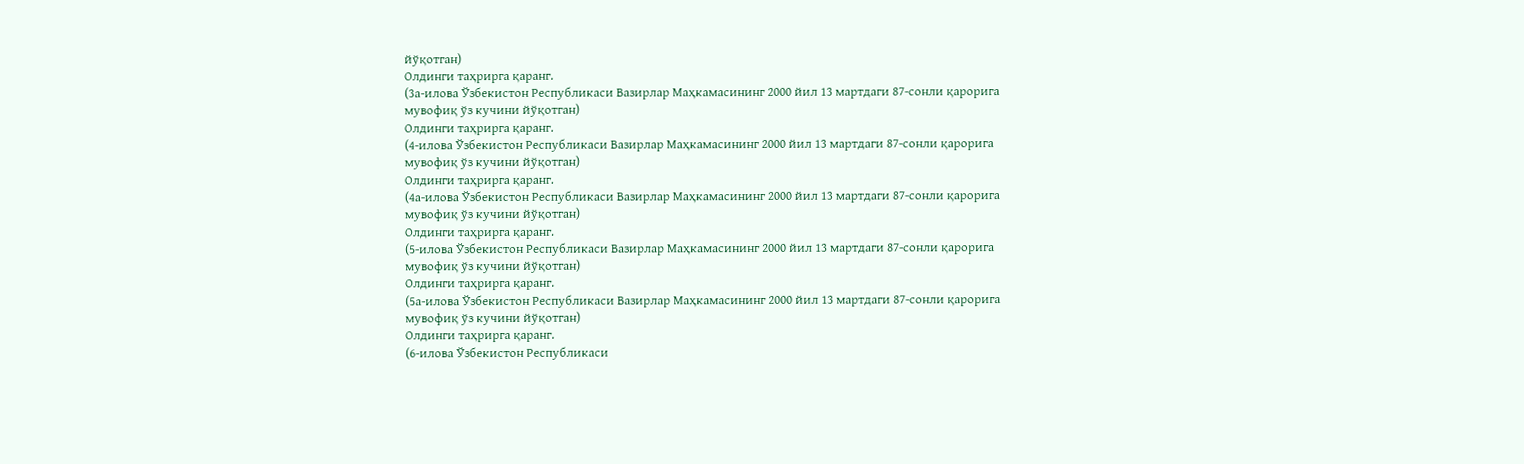йўқотган)
Олдинги таҳрирга қаранг.
(3а-илова Ўзбекистон Республикаси Вазирлар Маҳкамасининг 2000 йил 13 мартдаги 87-сонли қарорига мувофиқ ўз кучини йўқотган)
Олдинги таҳрирга қаранг.
(4-илова Ўзбекистон Республикаси Вазирлар Маҳкамасининг 2000 йил 13 мартдаги 87-сонли қарорига мувофиқ ўз кучини йўқотган)
Олдинги таҳрирга қаранг.
(4а-илова Ўзбекистон Республикаси Вазирлар Маҳкамасининг 2000 йил 13 мартдаги 87-сонли қарорига мувофиқ ўз кучини йўқотган)
Олдинги таҳрирга қаранг.
(5-илова Ўзбекистон Республикаси Вазирлар Маҳкамасининг 2000 йил 13 мартдаги 87-сонли қарорига мувофиқ ўз кучини йўқотган)
Олдинги таҳрирга қаранг.
(5а-илова Ўзбекистон Республикаси Вазирлар Маҳкамасининг 2000 йил 13 мартдаги 87-сонли қарорига мувофиқ ўз кучини йўқотган)
Олдинги таҳрирга қаранг.
(6-илова Ўзбекистон Республикаси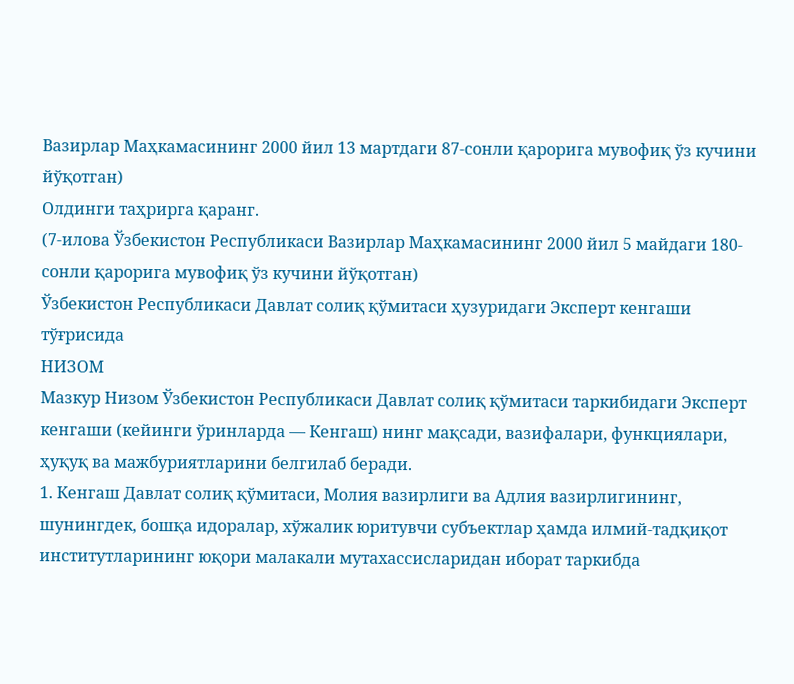Вазирлар Маҳкамасининг 2000 йил 13 мартдаги 87-сонли қарорига мувофиқ ўз кучини йўқотган)
Олдинги таҳрирга қаранг.
(7-илова Ўзбекистон Республикаси Вазирлар Маҳкамасининг 2000 йил 5 майдаги 180-сонли қарорига мувофиқ ўз кучини йўқотган)
Ўзбекистон Республикаси Давлат солиқ қўмитаси ҳузуридаги Эксперт кенгаши тўғрисида
НИЗОМ
Мазкур Низом Ўзбекистон Республикаси Давлат солиқ қўмитаси таркибидаги Эксперт кенгаши (кейинги ўринларда — Кенгаш) нинг мақсади, вазифалари, функциялари, ҳуқуқ ва мажбуриятларини белгилаб беради.
1. Кенгаш Давлат солиқ қўмитаси, Молия вазирлиги ва Адлия вазирлигининг, шунингдек, бошқа идоралар, хўжалик юритувчи субъектлар ҳамда илмий-тадқиқот институтларининг юқори малакали мутахассисларидан иборат таркибда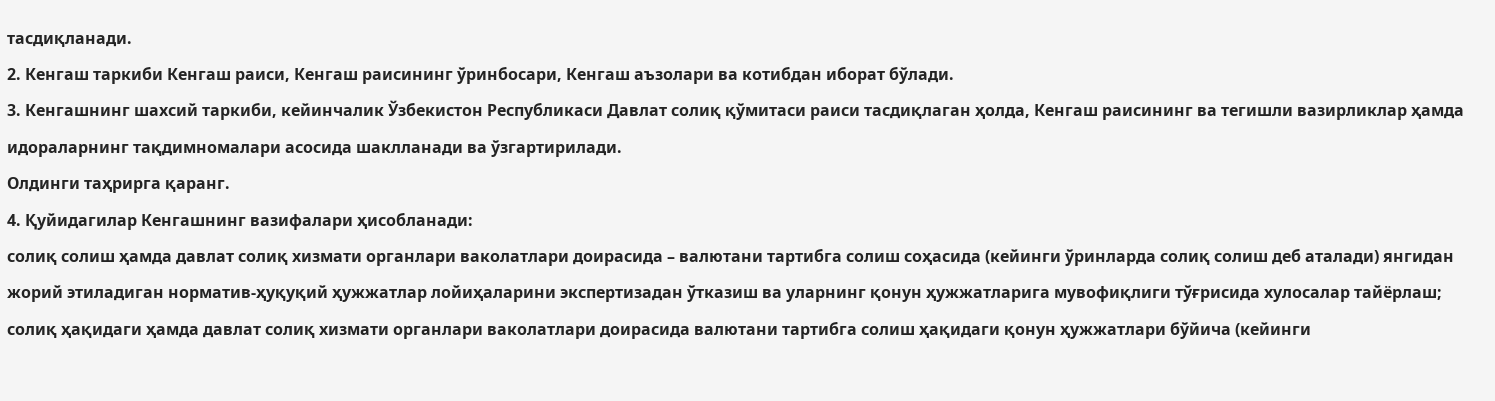тасдиқланади.
2. Кенгаш таркиби Кенгаш раиси, Кенгаш раисининг ўринбосари, Кенгаш аъзолари ва котибдан иборат бўлади.
3. Кенгашнинг шахсий таркиби, кейинчалик Ўзбекистон Республикаси Давлат солиқ қўмитаси раиси тасдиқлаган ҳолда, Кенгаш раисининг ва тегишли вазирликлар ҳамда идораларнинг тақдимномалари асосида шаклланади ва ўзгартирилади.
Олдинги таҳрирга қаранг.
4. Қуйидагилар Кенгашнинг вазифалари ҳисобланади:
солиқ солиш ҳамда давлат солиқ хизмати органлари ваколатлари доирасида – валютани тартибга солиш соҳасида (кейинги ўринларда солиқ солиш деб аталади) янгидан жорий этиладиган норматив-ҳуқуқий ҳужжатлар лойиҳаларини экспертизадан ўтказиш ва уларнинг қонун ҳужжатларига мувофиқлиги тўғрисида хулосалар тайёрлаш;
солиқ ҳақидаги ҳамда давлат солиқ хизмати органлари ваколатлари доирасида валютани тартибга солиш ҳақидаги қонун ҳужжатлари бўйича (кейинги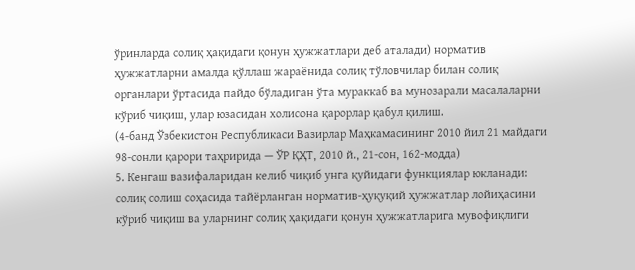ўринларда солиқ ҳақидаги қонун ҳужжатлари деб аталади) норматив ҳужжатларни амалда қўллаш жараёнида солиқ тўловчилар билан солиқ органлари ўртасида пайдо бўладиган ўта мураккаб ва мунозарали масалаларни кўриб чиқиш, улар юзасидан холисона қарорлар қабул қилиш.
(4-банд Ўзбекистон Республикаси Вазирлар Маҳкамасининг 2010 йил 21 майдаги 98-сонли қарори таҳририда — ЎР ҚҲТ, 2010 й., 21-сон, 162-модда)
5. Кенгаш вазифаларидан келиб чиқиб унга қуйидаги функциялар юкланади:
солиқ солиш соҳасида тайёрланган норматив-ҳуқуқий ҳужжатлар лойиҳасини кўриб чиқиш ва уларнинг солиқ ҳақидаги қонун ҳужжатларига мувофиқлиги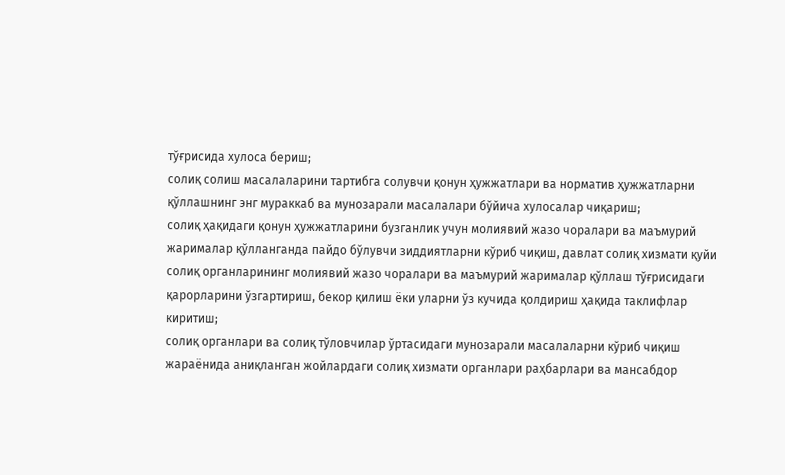тўғрисида хулоса бериш;
солиқ солиш масалаларини тартибга солувчи қонун ҳужжатлари ва норматив ҳужжатларни қўллашнинг энг мураккаб ва мунозарали масалалари бўйича хулосалар чиқариш;
солиқ ҳақидаги қонун ҳужжатларини бузганлик учун молиявий жазо чоралари ва маъмурий жарималар қўлланганда пайдо бўлувчи зиддиятларни кўриб чиқиш, давлат солиқ хизмати қуйи солиқ органларининг молиявий жазо чоралари ва маъмурий жарималар қўллаш тўғрисидаги қарорларини ўзгартириш, бекор қилиш ёки уларни ўз кучида қолдириш ҳақида таклифлар киритиш;
солиқ органлари ва солиқ тўловчилар ўртасидаги мунозарали масалаларни кўриб чиқиш жараёнида аниқланган жойлардаги солиқ хизмати органлари раҳбарлари ва мансабдор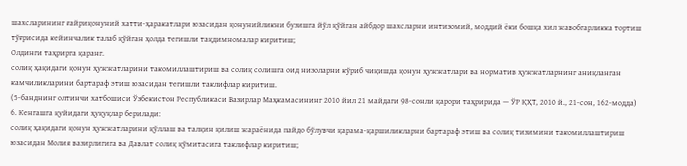шахсларининг ғайриқонуний хатти-ҳаракатлари юзасидан қонунийликни бузишга йўл қўйган айбдор шахсларни интизомий, моддий ёки бошқа хил жавобгарликка тортиш тўғрисида кейинчалик талаб қўйган ҳолда тегишли тақдимномалар киритиш;
Олдинги таҳрирга қаранг.
солиқ ҳақидаги қонун ҳужжатларини такомиллаштириш ва солиқ солишга оид низоларни кўриб чиқишда қонун ҳужжатлари ва норматив ҳужжатларнинг аниқланган камчиликларини бартараф этиш юзасидан тегишли таклифлар киритиш.
(5-банднинг олтинчи хатбошиси Ўзбекистон Республикаси Вазирлар Маҳкамасининг 2010 йил 21 майдаги 98-сонли қарори таҳририда — ЎР ҚҲТ, 2010 й., 21-сон, 162-модда)
6. Кенгашга қуйидаги ҳуқуқлар берилади:
солиқ ҳақидаги қонун ҳужжатларини қўллаш ва талқин қилиш жараёнида пайдо бўлувчи қарама-қаршиликларни бартараф этиш ва солиқ тизимини такомиллаштириш юзасидан Молия вазирлигига ва Давлат солиқ қўмитасига таклифлар киритиш;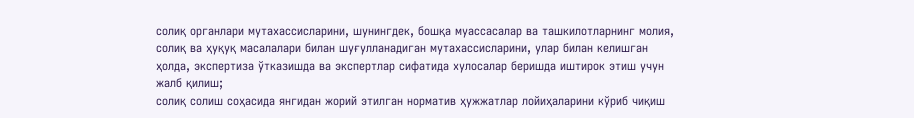солиқ органлари мутахассисларини, шунингдек, бошқа муассасалар ва ташкилотларнинг молия, солиқ ва ҳуқуқ масалалари билан шуғулланадиган мутахассисларини, улар билан келишган ҳолда, экспертиза ўтказишда ва экспертлар сифатида хулосалар беришда иштирок этиш учун жалб қилиш;
солиқ солиш соҳасида янгидан жорий этилган норматив ҳужжатлар лойиҳаларини кўриб чиқиш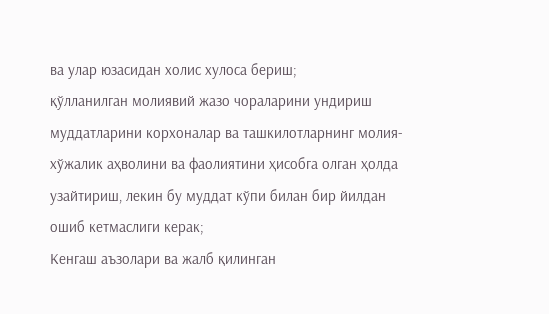ва улар юзасидан холис хулоса бериш;
қўлланилган молиявий жазо чораларини ундириш муддатларини корхоналар ва ташкилотларнинг молия-хўжалик аҳволини ва фаолиятини ҳисобга олган ҳолда узайтириш, лекин бу муддат кўпи билан бир йилдан ошиб кетмаслиги керак;
Кенгаш аъзолари ва жалб қилинган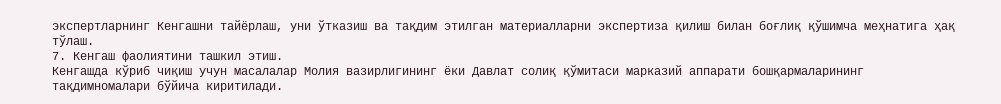экспертларнинг Кенгашни тайёрлаш, уни ўтказиш ва тақдим этилган материалларни экспертиза қилиш билан боғлиқ қўшимча меҳнатига ҳақ тўлаш.
7. Кенгаш фаолиятини ташкил этиш.
Кенгашда кўриб чиқиш учун масалалар Молия вазирлигининг ёки Давлат солиқ қўмитаси марказий аппарати бошқармаларининг тақдимномалари бўйича киритилади.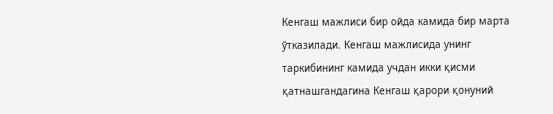Кенгаш мажлиси бир ойда камида бир марта ўтказилади. Кенгаш мажлисида унинг таркибининг камида учдан икки қисми қатнашгандагина Кенгаш қарори қонуний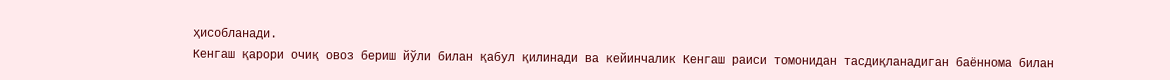ҳисобланади.
Кенгаш қарори очиқ овоз бериш йўли билан қабул қилинади ва кейинчалик Кенгаш раиси томонидан тасдиқланадиган баённома билан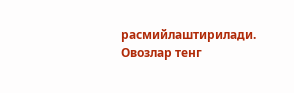расмийлаштирилади.
Овозлар тенг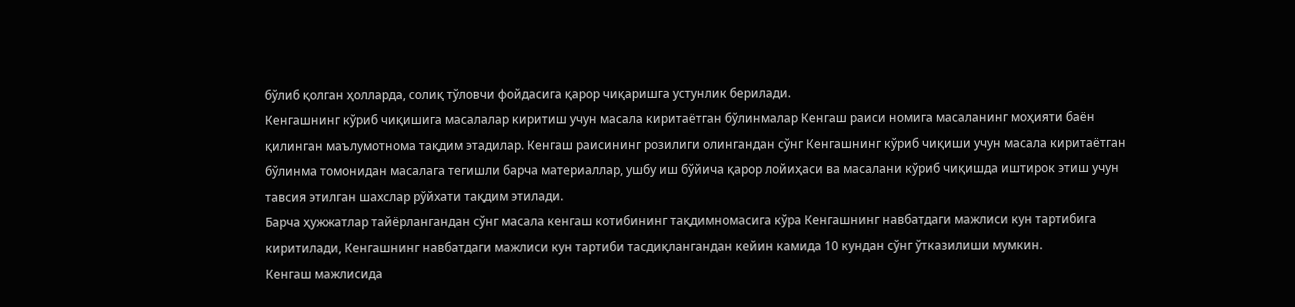бўлиб қолган ҳолларда, солиқ тўловчи фойдасига қарор чиқаришга устунлик берилади.
Кенгашнинг кўриб чиқишига масалалар киритиш учун масала киритаётган бўлинмалар Кенгаш раиси номига масаланинг моҳияти баён қилинган маълумотнома тақдим этадилар. Кенгаш раисининг розилиги олингандан сўнг Кенгашнинг кўриб чиқиши учун масала киритаётган бўлинма томонидан масалага тегишли барча материаллар, ушбу иш бўйича қарор лойиҳаси ва масалани кўриб чиқишда иштирок этиш учун тавсия этилган шахслар рўйхати тақдим этилади.
Барча ҳужжатлар тайёрлангандан сўнг масала кенгаш котибининг тақдимномасига кўра Кенгашнинг навбатдаги мажлиси кун тартибига киритилади, Кенгашнинг навбатдаги мажлиси кун тартиби тасдиқлангандан кейин камида 10 кундан сўнг ўтказилиши мумкин.
Кенгаш мажлисида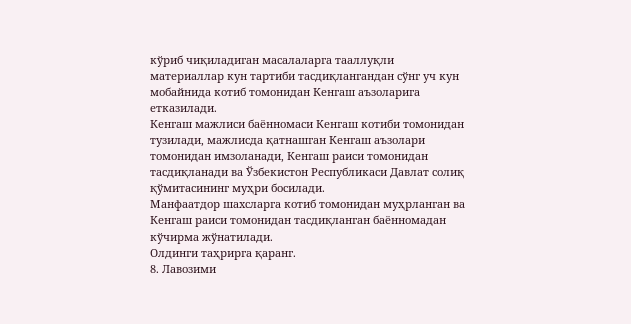кўриб чиқиладиган масалаларга тааллуқли материаллар кун тартиби тасдиқлангандан сўнг уч кун мобайнида котиб томонидан Кенгаш аъзоларига етказилади.
Кенгаш мажлиси баённомаси Кенгаш котиби томонидан тузилади, мажлисда қатнашган Кенгаш аъзолари томонидан имзоланади, Кенгаш раиси томонидан тасдиқланади ва Ўзбекистон Республикаси Давлат солиқ қўмитасининг муҳри босилади.
Манфаатдор шахсларга котиб томонидан муҳрланган ва Кенгаш раиси томонидан тасдиқланган баённомадан кўчирма жўнатилади.
Олдинги таҳрирга қаранг.
8. Лавозими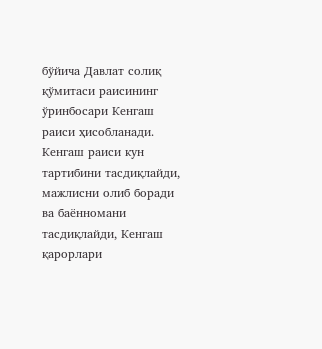бўйича Давлат солиқ қўмитаси раисининг ўринбосари Кенгаш раиси ҳисобланади. Кенгаш раиси кун тартибини тасдиқлайди, мажлисни олиб боради ва баённомани тасдиқлайди, Кенгаш қарорлари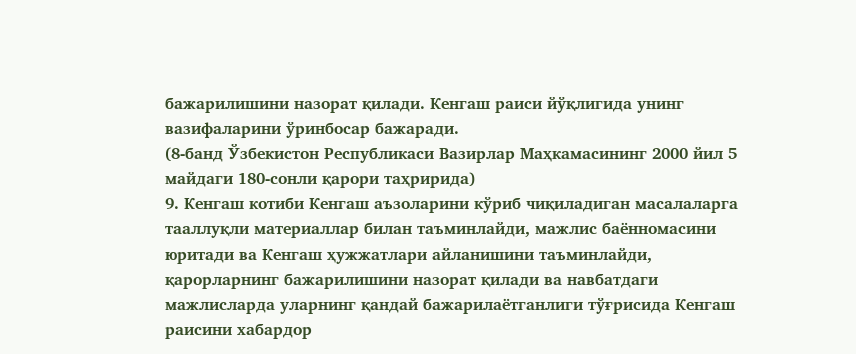бажарилишини назорат қилади. Кенгаш раиси йўқлигида унинг вазифаларини ўринбосар бажаради.
(8-банд Ўзбекистон Республикаси Вазирлар Маҳкамасининг 2000 йил 5 майдаги 180-сонли қарори таҳририда)
9. Кенгаш котиби Кенгаш аъзоларини кўриб чиқиладиган масалаларга тааллуқли материаллар билан таъминлайди, мажлис баённомасини юритади ва Кенгаш ҳужжатлари айланишини таъминлайди, қарорларнинг бажарилишини назорат қилади ва навбатдаги мажлисларда уларнинг қандай бажарилаётганлиги тўғрисида Кенгаш раисини хабардор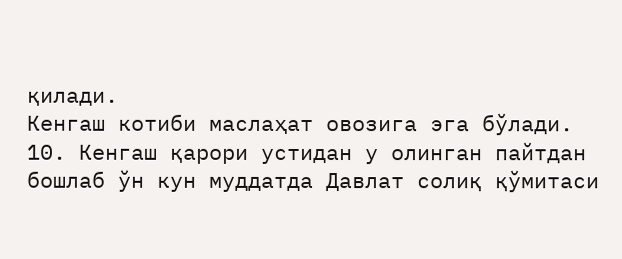қилади.
Кенгаш котиби маслаҳат овозига эга бўлади.
10. Кенгаш қарори устидан у олинган пайтдан бошлаб ўн кун муддатда Давлат солиқ қўмитаси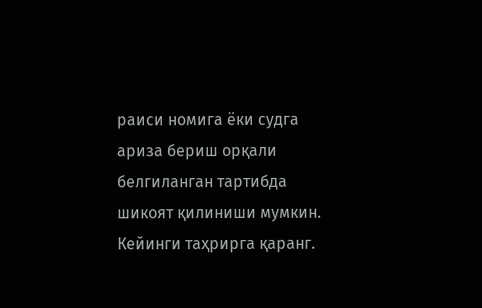раиси номига ёки судга ариза бериш орқали белгиланган тартибда шикоят қилиниши мумкин.
Кейинги таҳрирга қаранг.